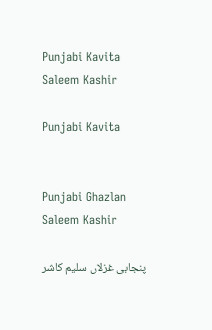Punjabi Kavita
Saleem Kashir

Punjabi Kavita


Punjabi Ghazlan Saleem Kashir

پنجابی غزلاں سلیم کاشر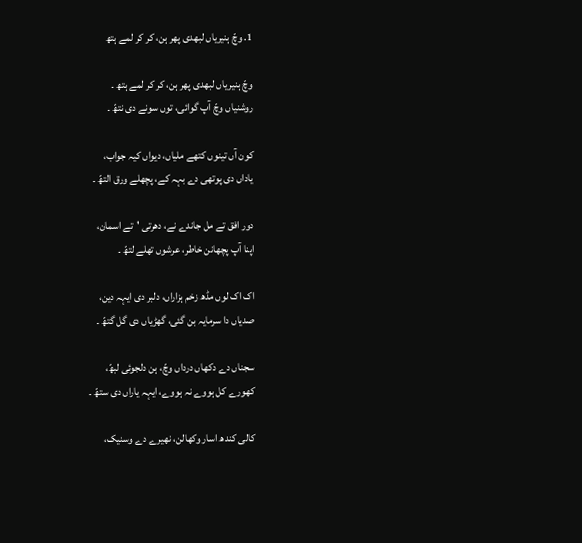1. وچّ ہنیریاں لبھدی پھر ہن، کر کر لمے ہتھ

وچّ ہنیریاں لبھدی پھر ہن، کر کر لمے ہتھ ۔
روشنیاں وچّ آپ گوائی، توں سونے دی نتھّ ۔

کون آں تینوں کتھے ملیاں، دیواں کیہ جواب،
یاداں دی پوتھی دے بہہ کے، پچھلے ورق التھّ ۔

دور افق تے مل جاندے نے، دھرتی 'تے اسمان،
اپنا آپ پچھانن خاطر، عرشوں تھلے لتھّ ۔

اک اک لوں مڈھ زخم ہزاراں، دلبر دی ایہہ دین،
صدیاں دا سرمایہ بن گئی، گھڑیاں دی گل گتھّ ۔

سجناں دے دکھاں درداں وچّ، ہن دلجوئی لبھّ،
کھورے کل ہووے نہ ہووے، ایہہ یاراں دی ستھّ ۔

کالی کندھ اسار وکھالن، نھیرے دے وسنیک،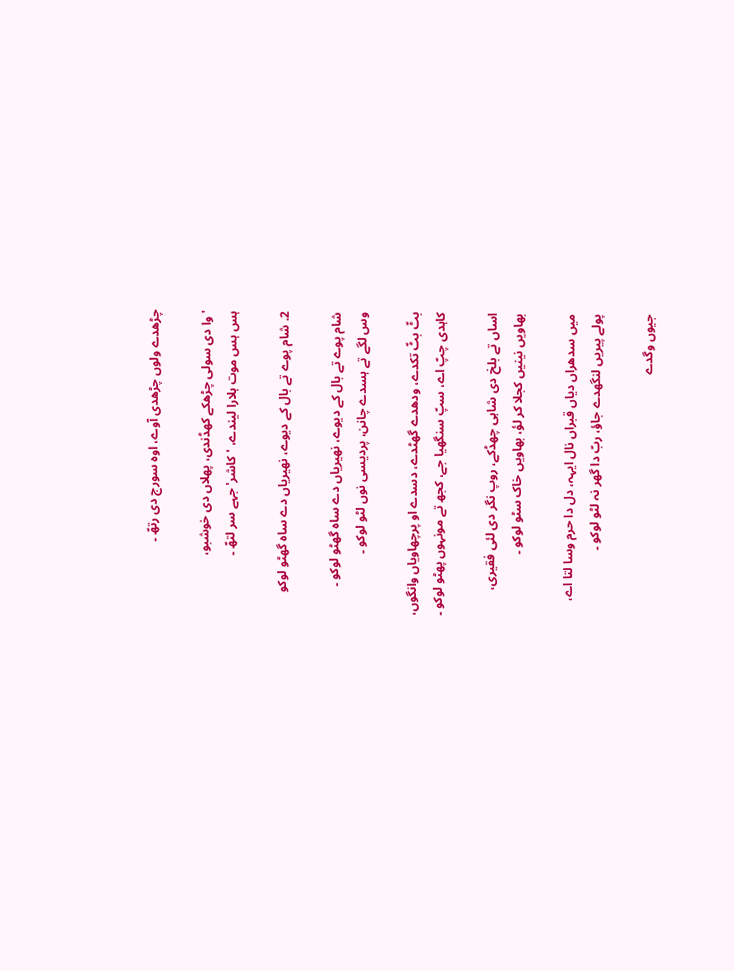چڑھدے ولوں چڑھدی آوے، اوہ سورج دی رتھّ ۔

'وا دی سولی چڑھکے کھڈندی، پھلاں دی خوشبو،
ہس ہس موت ہلارا لیندے، 'کاشر' جہے سر لتھّ ۔

2. شام پوے تے بال کے دیوے، نھیریاں دے ساہ گھٹو لوکو

شام پوے تے بال کے دیوے، نھیریاں دے ساہ گھٹو لوکو ۔
وس لگے تے ہسدے چانن، پردیسی نوں لٹو لوکو ۔

بٹّ بٹّ تکدے، ودھدے گھٹدے، دسدے او پرچھاویاں وانگوں،
کاہدی چپّ اے، سپّ سنگھیا جے، کجھ تے مونہوں پھٹو لوکو ۔

اساں تے بلخ دی شاہی چھڈکے، روپ نگر دی لئی فقیری،
بھاویں نینیں کجلا کر لؤ، بھاویں خاک سٹو لوکو ۔

میں سدھراں دیاں قبراں نال ایہہ، دل دا حرم وسا لتا اے،
پولے پیریں لنگھدے جاؤ، ربّ دا گھر نہ لٹو لوکو ۔

جیوں وگدے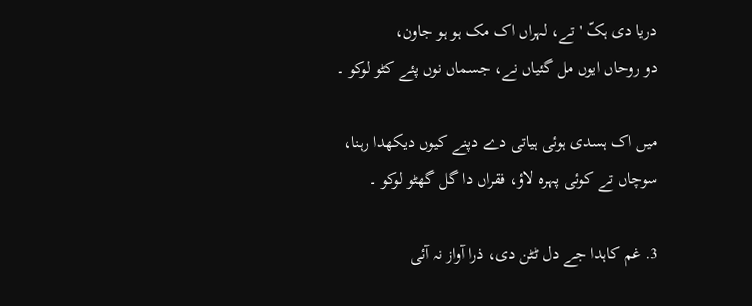دریا دی ہکّ 'تے، لہراں اک مک ہو ہو جاون،
دو روحاں ایوں مل گئیاں نے، جسماں نوں پئے کٹو لوکو ۔

میں اک ہسدی ہوئی ہیاتی دے دپنے کیوں دیکھدا رہنا،
سوچاں تے کوئی پہرہ لاؤ، فقراں دا گل گھٹو لوکو ۔

3. غم کاہدا جے دل ٹٹن دی، ذرا آواز نہ آئی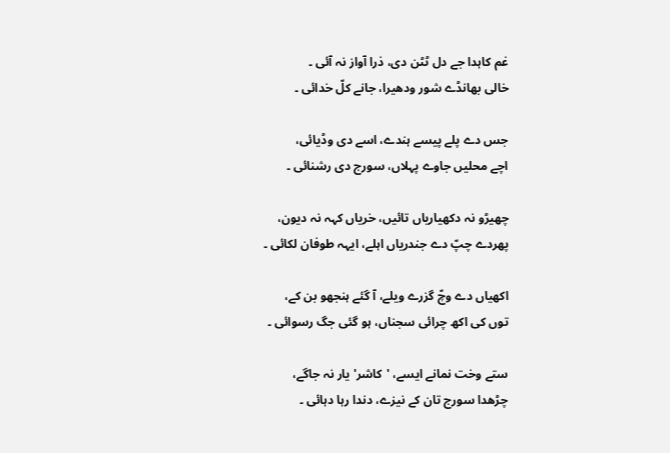غم کاہدا جے دل ٹٹن دی، ذرا آواز نہ آئی ۔
خالی بھانڈے شور ودھیرا، جانے کلّ خدائی ۔

جس دے پلے پیسے ہندے، اسے دی وڈیائی،
اچے محلیں جاوے پہلاں، سورج دی رشنائی ۔

چھیڑو نہ دکھیاریاں تائیں، خریاں کہہ نہ دیون،
پھردے چپّ دے جندریاں اہلے، ایہہ طوفان لکائی ۔

اکھیاں دے وچّ گزرے ویلے، آ گئے ہنجھو بن کے،
توں کی اکھ چرائی سجناں، ہو گئی جگ رسوائی ۔

ستے وخت نمانے ایسے، 'کاشر' یار نہ جاگے،
چڑھدا سورج تان کے نیزے، دندا رہا دہائی ۔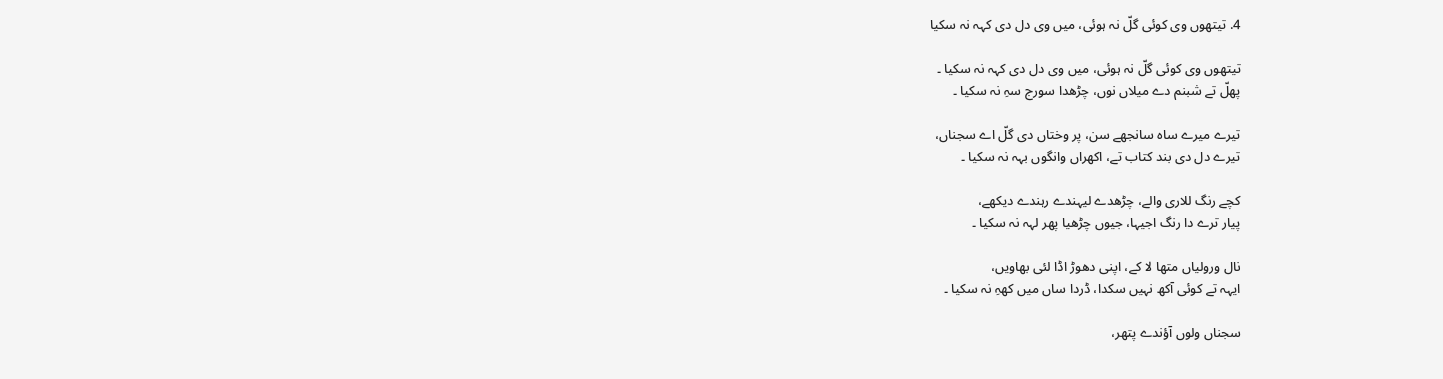4. تیتھوں وی کوئی گلّ نہ ہوئی، میں وی دل دی کہہ نہ سکیا

تیتھوں وی کوئی گلّ نہ ہوئی، میں وی دل دی کہہ نہ سکیا ۔
پھلّ تے شبنم دے میلاں نوں، چڑھدا سورج سہِ نہ سکیا ۔

تیرے میرے ساہ سانجھے سن، پر وختاں دی گلّ اے سجناں،
تیرے دل دی بند کتاب تے، اکھراں وانگوں بہہ نہ سکیا ۔

کچے رنگ للاری والے، چڑھدے لیہندے رہندے دیکھے،
پیار ترے دا رنگ اجیہا، جیوں چڑھیا پھر لہہ نہ سکیا ۔

نال ورولیاں متھا لا کے، اپنی دھوڑ اڈا لئی بھاویں،
ایہہ تے کوئی آکھ نہیں سکدا، ڈردا ساں میں کھہِ نہ سکیا ۔

سجناں ولوں آؤندے پتھر،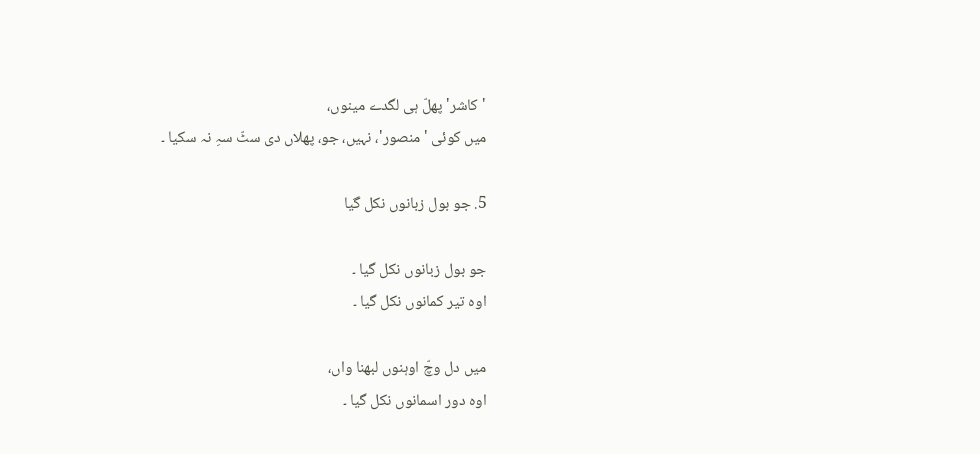'کاشر' پھلّ ہی لگدے مینوں،
میں کوئی 'منصور'، نہیں، جو، پھلاں دی سٹّ سہِ نہ سکیا ۔

5. جو بول زبانوں نکل گیا

جو بول زبانوں نکل گیا ۔
اوہ تیر کمانوں نکل گیا ۔

میں دل وچّ اوہنوں لبھنا واں،
اوہ دور اسمانوں نکل گیا ۔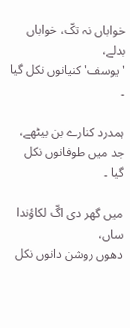خواباں نہ تکّ، خواباں بدلے،
'یوسف' کنیانوں نکل گیا ۔

ہمدرد کنارے بن بیٹھے،
جد میں طوفانوں نکل گیا ۔

میں گھر دی اگّ لکاؤندا ساں،
دھوں روشن دانوں نکل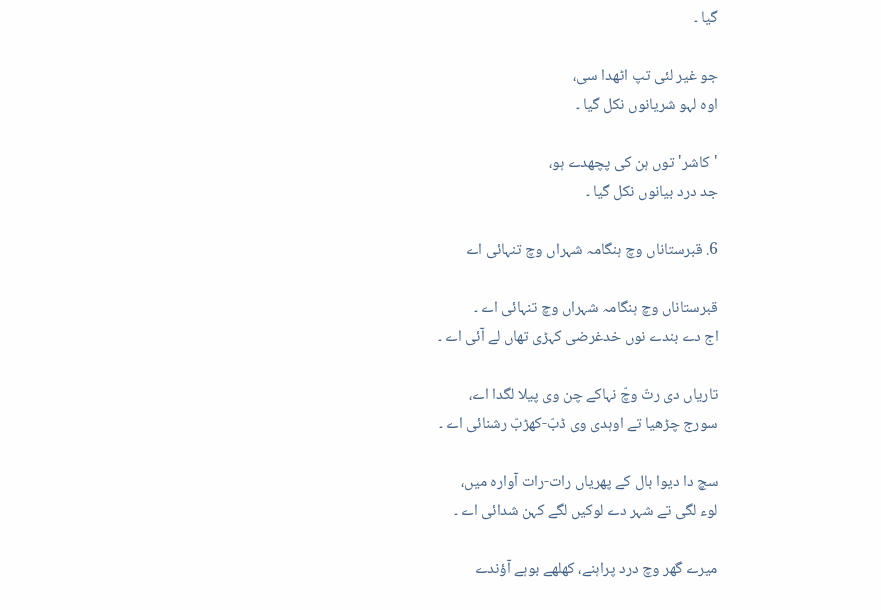گیا ۔

جو غیر لئی تپ اٹھدا سی،
اوہ لہو شریانوں نکل گیا ۔

'کاشر' توں ہن کی پچھدے ہو،
جد درد بیانوں نکل گیا ۔

6. قبرستاناں وچ ہنگامہ شہراں وچ تنہائی اے

قبرستاناں وچ ہنگامہ شہراں وچ تنہائی اے ۔
اج دے بندے نوں خدغرضی کہڑی تھاں لے آئی اے ۔

تاریاں دی رتّ وچّ نہاکے چن وی پیلا لگدا اے،
سورج چڑھیا تے اوہدی وی ڈبّ-کھڑبّ رشنائی اے ۔

سچ دا دیوا بال کے پھریاں رات-رات آوارہ میں،
لوء لگی تے شہر دے لوکیں لگے کہن شدائی اے ۔

میرے گھر وچ درد پراہنے، کھلھے بوہے آؤندے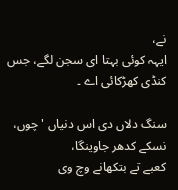نے،
ایہہ کوئی بہتا ای سجن لگے، جس کنڈی کھڑکائی اے ۔

سنگ دلاں دی اس دنیاں 'چوں، نسکے کدھر جاوینگا،
کعبے تے بتکھانے وچ وی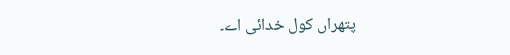پتھراں کول خدائی اے۔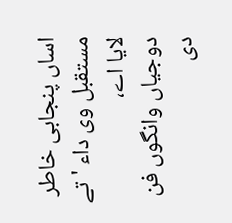اساں پنجابی خاطر مستقبل وی داء 'تے لایا اے،
دوجیاں وانگوں فن دی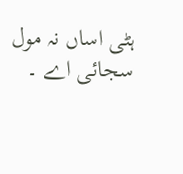ہٹی اساں نہ مول سجائی اے ۔